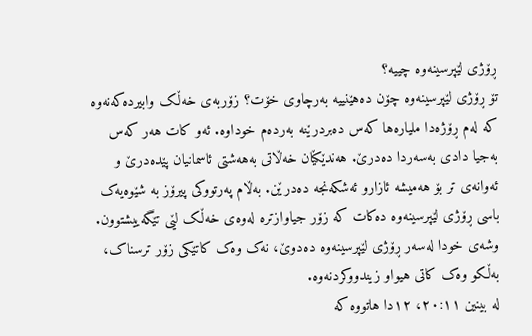ڕۆژی لێپرسینەوە چییە؟
تۆ ڕۆژی لێپرسینەوە چۆن دەهێنییە بەرچاوی خۆت؟ زۆربەی خەڵک وابیردەکەنەوە کە لەم ڕۆژەدا ملیارەها کەس دەبردرێنە بەردەم خوداوە. ئەو کات هەر کەس بەجیا دادی بەسەردا دەدرێ. هەندێکێان خەڵاتی بەهەشتی ئاسمانیان پێدەدرێ و ئەوانەی تر بۆ هەمیشە ئازارو ئەشکەنجە دەدرێن. بەڵام پەرتووکی پیرۆز بە شێوەیەک باسی ڕۆژی لێپرسینەوە دەکات کە زۆر جیاوازترە لەوەی خەڵک لێی تێگەییشتوون. وشەی خودا لەسەر ڕۆژی لێپرسینەوە دەدوێ، نەک وەک کاتێکی زۆر ترسناک، بەڵکو وەک کاتی هیواو زیندووکردنەوە.
لە بینین ٢٠:١١، ١٢دا هاتووە کە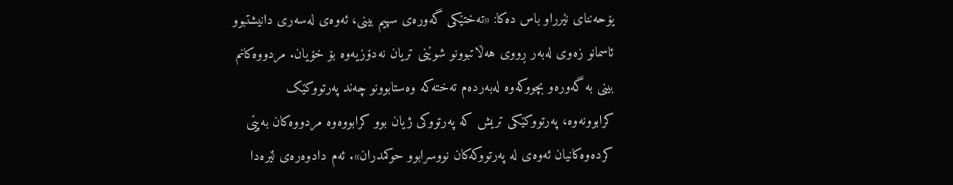یۆحەننای نێرراو باس دەکا: «تەختێکی گەورەی سپیم بینی، ئەوەی لەسەری دانیشتبوو ئاسمانو زەوی لەبەر ڕووی هەڵاتبوونو شوێنی تریان نەدۆزیەوە بۆ خۆیان. مردووەکانم بینی بە گەورەو بچووکەوە لەبەردەم تەختەکە وەستابوونو چەند پەرتووکێک کرابوونەوە، پەرتووکێکی تریش کە پەرتووکی ژیان بوو کرابووەوە مردووەکان بەپێی کردەوەکانیان ئەوەی لە پەرتووکەکان نووسرابوو حوکمدران». ئەم دادوەرەی لێرەدا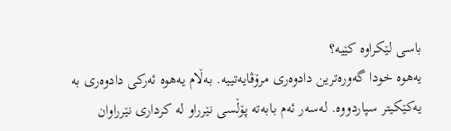باسی لێکراوە کێیە؟
یەهوە خودا گەورەترین دادوەری مرۆڤایەتییە. بەڵام یەهوە ئەرکی دادوەری بە یەکێکیتر سپاردووە. لەسەر ئەم بابەتە پۆڵسی نێرراو لە کرداری نێرراوان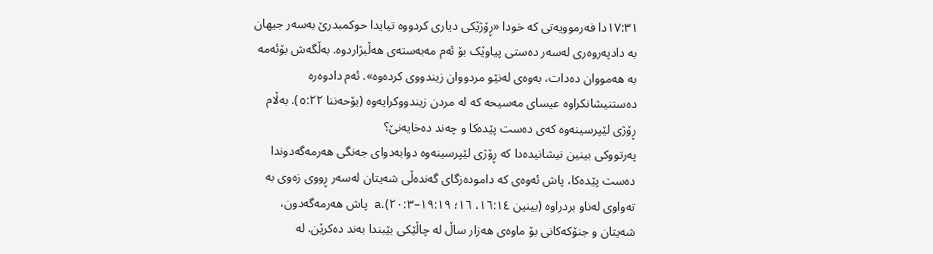١٧:٣١دا فەرموویەتی کە خودا «ڕۆژێکی دیاری کردووە تیایدا حوکمبدرێ بەسەر جیهان بە دادپەروەری لەسەر دەستی پیاوێک بۆ ئەم مەبەستەی هەڵبژاردوە. بەڵگەش بۆئەمە بە هەمووان دەدات، بەوەی لەنێو مردووان زیندووی کردەوە». ئەم دادوەرە دەستنیشانکراوە عیسای مەسیحە کە لە مردن زیندووکرایەوە (یۆحەننا ٥:٢٢). بەڵام ڕۆژی لێپرسینەوە کەی دەست پێدەکا و چەند دەخایەنێ؟
پەرتووکی بینین نیشانیدەدا کە ڕۆژی لێپرسینەوە دوابەدوای جەنگی هەرمەگەدوندا دەست پێدەکا، پاش ئەوەی کە دامودەزگای گەندەڵی شەیتان لەسەر ڕووی زەوی بە تەواوی لەناو بردراوە (بینین ١٦:١٤، ١٦؛ ١٩:١٩–٢٠:٣).a پاش هەرمەگەدون، شەیتان و جنۆکەکانی بۆ ماوەی هەزار ساڵ لە چاڵێکی بێبندا بەند دەکرێن. لە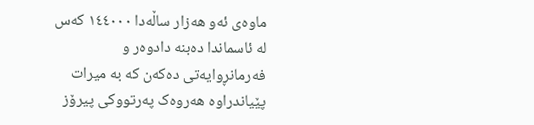ماوەی ئەو هەزار ساڵەدا ١٤٤٠٠٠ کەس لە ئاسماندا دەبنە دادوەر و فەرمانڕوایەتی دەکەن کە بە میرات پێیاندراوە هەروەک پەرتووکی پیرۆز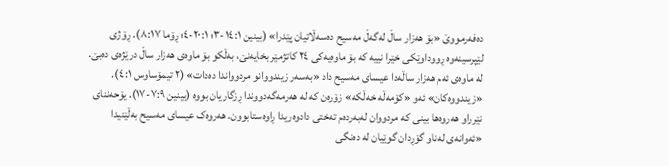دەفەرمووێ «بۆ هەزار ساڵ لەگەڵ مەسیح دەسەڵاتیان پێدرا» (بینین ١٤:١-٣؛ ٢٠:١-٤؛ ڕۆما ٨:١٧). ڕۆژی لێپرسینەوە ڕووداوێکی خێرا نییە کە بۆ ماوەیەکی ٢٤ کاتژمێر بخایەنێ، بەڵکو بۆ ماوەی هەزار ساڵ درێژەی دەبێ.
لە ماوەی ئەم هەزار ساڵەدا عیسای مەسیح داد «بەسەر زیندووانو مردوواندا دەدات» (٢ تیمۆساوس ٤:١). «زیندووەکان» ئەو «کۆمەڵە خەڵکە» زۆرەن کە لە هەرمەگەدووندا ڕزگاریان بووە (بینین ٧:٩-١٧). یۆحەننای نێرراو هەروەها بینی کە مردووان لەبەردەم تەختی دادوەریدا ڕاوەستابوون. هەروەک عیسای مەسیح بەڵێنیدا «ئەوانەی لەناو گۆڕدان گوێیان لە دەنگی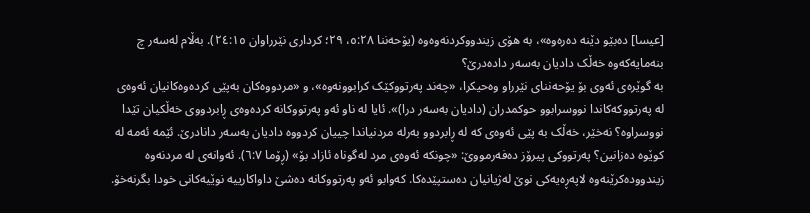[عیسا] دەبێو دێنە دەرەوە»، بە هۆی زیندووکردنەوەوە (یۆحەننا ٥:٢٨، ٢٩؛ کرداری نێرراوان ٢٤:١٥). بەڵام لەسەر چ بنەمایەکەوە خەڵک دادیان بەسەر دادەدرێ؟
بە گوێرەی ئەوی بۆ یۆحەننای نێرراو وەحیکرا، «چەند پەرتووکێک کرابوونەوە»، و «مردووەکان بەپێی کردەوەکانیان ئەوەی لە پەرتووکەکاندا نووسرابوو حوکمدران (دادیان بەسەر درا)». ئایا لە ناو ئەو پەرتووکانە کردەوەی ڕابردووی خەڵکیان تێدا نووسراوە؟ نەخێر، خەڵک بە پێی ئەوەی کە لە ڕابردوو بەرلە مردنیاندا چییان کردووە دادیان بەسەر دانادرێ. ئێمە ئەمە لە کوێوە دەزانین؟ پەرتووکی پیرۆز دەفەرمووێ: «چونکە ئەوەی مرد لەگوناه ئازاد بۆ» (ڕۆما ٦:٧). ئەوانەی لە مردنەوە زیندوودەکرێنەوە لاپەڕەیەکی نوێ لەژیانیان دەستپێدەکا. کەوابو ئەو پەرتووکانە دەشێ داواکارییە نوێیەکانی خودا بگرنەخۆ.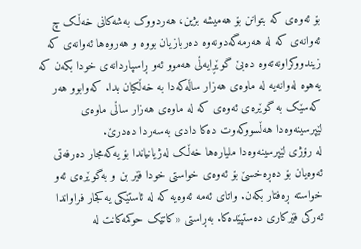بۆ ئەوەی کە بتوانن بۆ هەمیشە بژین، هەردووک بەشەکانی خەڵک چ ئەوانەی کە لە هەرمەگەدونەوە دەربازیان بووە و هەروەها ئەوانەی کە زیندووکراونەتەوە دەبێ گوێڕایەڵی هەموو ئەو ڕاسپاردانەی خودا بکەن کە یەهوە لەوانەیە لە ماوەی هەزار ساڵەکەدا بە خەڵکیان بدا. کەوابوو هەر کەسێک بە گوێرەی ئەوەی کە لە ماوەی هەزار ساڵی ماوەی لێپرسینەوەدا هەڵسووکەوت دەکا دادی بەسەردا دەدرێ.
لە رۆژی لێپرسینەوەدا ملیارەها خەڵک لەژیانیاندا بۆ یەکەمجار دەرفەتی ئەوەیان بۆ دەڕەخسێ بۆ ئەوەی خواستی خودا فێر بن و بەگوێرەی ئەو خواستە ڕەفتار بکەن. واتای ئەمە ئەوەیە کە لە ئاستێکی یەکجار فراواندا ئەرکی فێرکاری دەستپێدەکا. بەڕاستی «کاتێک حوکمەکانت لە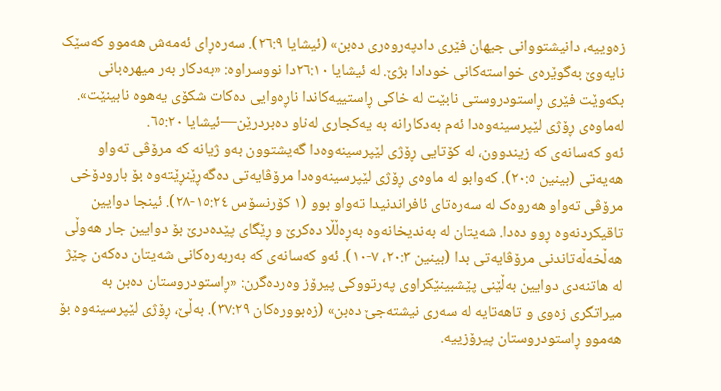زەوییە، دانیشتووانی جیهان فێری دادپەروەری دەبن» (ئیشایا ٢٦:٩). سەرەڕای ئەمەش هەموو کەسێک نایەوێ بەگوێرەی خواستەکانی خودادا بژێ. لە ئیشایا ٢٦:١٠دا نووسراوە: «بەدکار بەر میهرەبانی بکەوێت فێری ڕاستودروستی نابێت لە خاکی ڕاستییەکاندا ناڕەوایی دەکات شکۆی یەهوە نابینێت». لەماوەی ڕۆژی لێپرسینەوەدا ئەم بەدکارانە بە یەکجاری لەناو دەبردرێن—ئیشایا ٦٥:٢٠.
ئەو کەسانەی کە زیندوون، لە کۆتایی ڕۆژی لێپرسینەوەدا گەیشتوون بەو ژیانە کە مرۆڤی تەواو هەیەتی (بینین ٢٠:٥). کەوابو لە ماوەی ڕۆژی لێپرسینەوەدا مرۆڤایەتی دەگەڕێنڕێتەوە بۆ بارودۆخی مرۆڤی تەواو هەروەک لە سەرەتای ئافراندنیدا تەواو بوو (١ کۆرنسۆس ١٥:٢٤-٢٨). ئینجا دوایین تاقیکردنەوە ڕوو دەدا. شەیتان لە بەندیخانەوە بەڕەڵڵا دەکرێ و ڕێگای پێدەدرێ بۆ دوایین جار هەوڵی هەڵخەڵەتاندنی مرۆڤایەتی بدا (بینین ٢٠:٣، ٧-١٠). ئەو کەسانەی کە بەربەرەکانی شەیتان دەکەن چێژ لە هاتنەدی دوایین بەڵێنی پێشبینێکراوی پەرتووکی پیرۆز وەردەگرن: «ڕاستودروستان دەبن بە میراتگری زەوی و تاهەتایە لە سەری نیشتەجێ دەبن» (زەبوورەکان ٣٧:٢٩). بەڵێ، ڕۆژی لێپرسینەوە بۆ هەموو ڕاستودروستان پیرۆزییە.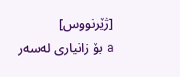[ژێرنووس]
a بۆ زانیاری لەسەر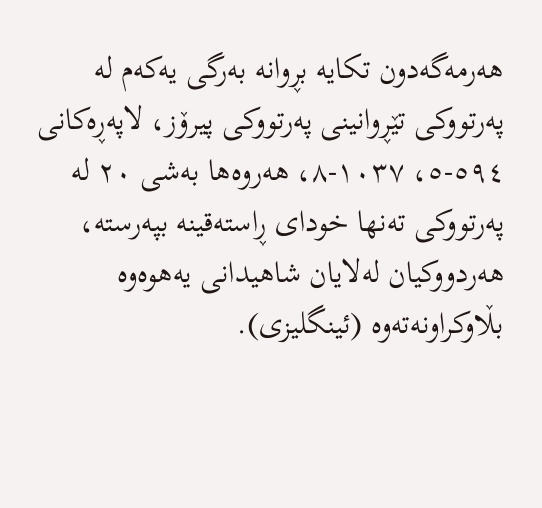هەرمەگەدون تکایە بڕوانە بەرگی یەکەم لە پەرتووکی تێڕوانینی پەرتووکی پیرۆز، لاپەڕەکانی ٥٩٤-٥، ١٠٣٧-٨، هەروەها بەشی ٢٠ لە پەرتووکی تەنها خودای ڕاستەقینە بپەرستە، هەردووکیان لەلایان شاهیدانی یەهوەوە بڵاوکراونەتەوە (ئینگلیزی).